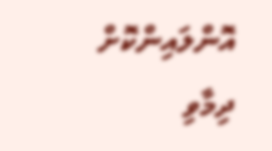އޮންލައިންކޮށް ދިމާވި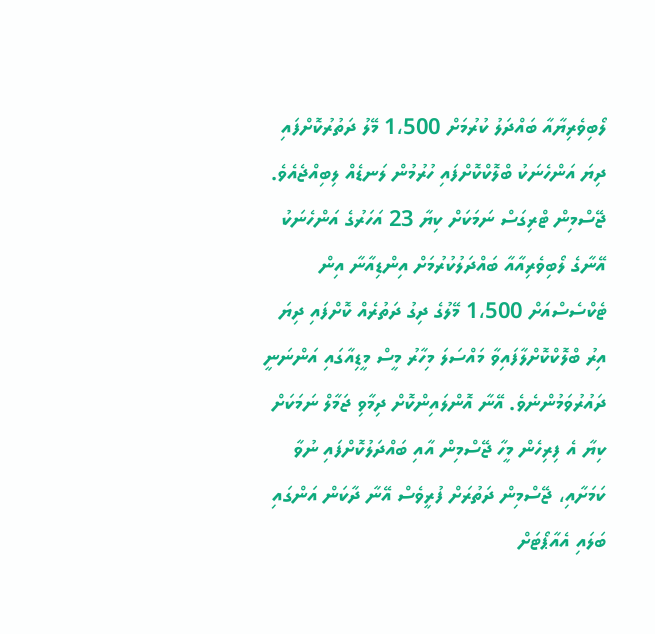ލޯބިވެރިޔާއާ ބައްދަލު ކުރުމަށް 1،500 މޭލު ދަތުރުކޮށްފައި ދިޔަ އަންހެނަކު ބްލޮކްކޮށްފައި ހުރުމުން ލަނޑެއް ލިބިއްޖެއެވެ.
ޖޭސްމިން ޓްރިގަސް ނަމަކަށް ކިޔާ 23 އަހަރުގެ އަންހެނަކު އޭނާގެ ލޯބިވެރިއާއާ ބައްދަލުކުރުމަށް އިންޑިއާނާ އިން ޓެކްސެސްއަށް 1،500 މޭލުގެ ދިގު ދަތުރެއް ކޮށްފައި ދިޔަ އިރު ބްލޮކްކޮށްލާފައިވާ މައްސަލަ މިހާރު މީސް މީޑިއާގައި އަންނަނީ ދައުރުވަމުންނެވެ. އޭނާ އޮންލައިންކޮށް ދިމާވި ޖަމާލް ނަމަކަށް ކިޔާ އެ ފިރިހެން މީހާ ޖޭސްމިން އާއި ބައްދަލުކޮށްފައި ނުވާ ކަމަށާއި، ޖޭސްމިން ދަތުރަށް ފުރީވެސް އޭނާ ދާކަން އަންގައި ބަލައި އެއާޕޯޓަށް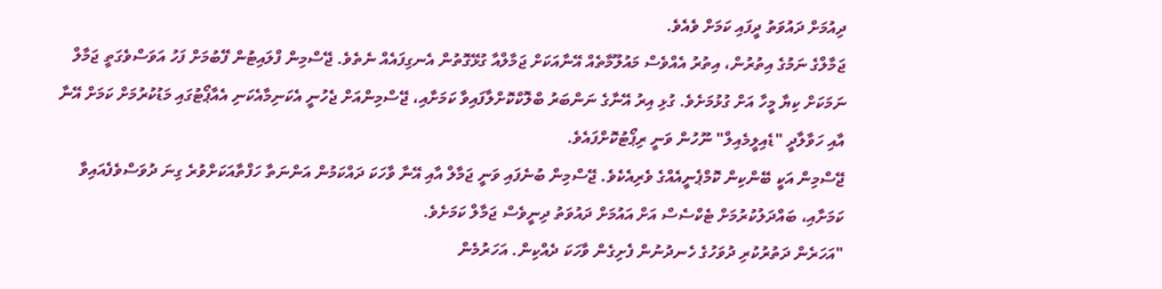ދިއުމަށް ދައުވަތު ދީފައި ކަމަށް ވެއެވެ.
ޖަމާލްގެ ނަމުގެ އިތުރުން، އިތުރު އެއްވެސް މައުލޫމާތެއް އޭނާއަކަށް ޖަމާލްއާ ގުޅޭގޮތުން އެނގިފައެއް ނެތެވެ. ޖޭސްމިން ފްލައިޓުން ފޭބުމަށް ފަހު އަވަސްވެގަތީ ޖަމާލް ނަމަކަށް ކިޔާ މީހާ އަށް ގުޅުމަށެވެ. ގުޅި އިރު އޭނާގެ ނަންބަރު ބްލޮކްކޮށްލާފައިވާ ކަމަށާއި، ޖޭސްމިންއަށް ޖެހުނީ އެކަނިމާއެކަނި އެއާޕޯޓުގައި މަޑުކުރުމަށް ކަމަށް އޭނާ އާއި ހަވާލާދީ "ޑެއިލީމެއިލް" ނޫހުން ވަނީ ރިޕޯޓުކޮށްފައެވެ.
ޖޭސްމިން އަކީ ބޭންކިން ކޮމްޕެނީއެއްގެ ވެރިއެކެވެ. ޖޭސްމިން ބުނެފައި ވަނީ ޖަމާލް އާއި އޭނާ ވާހަކަ ދައްކަމުން އަންނަތާ ހަފްތާއަކަށްވުރެ ގިނަ ދުވަސްވެފެއައިވާ ކަމަށާއި، ބައްދަލުކުރުމަށް ޓެކްސެސް އަށް އައުމަށް ދައުވަތު ދިނީވެސް ޖަމާލް ކަމަށެވެ.
"އަހަރެން ދަތުރުކުރި ދުވަހުގެ ހެނދުނުން ފެށިގެން ވާހަކަ ދެއްކިން. އަހަރުމެން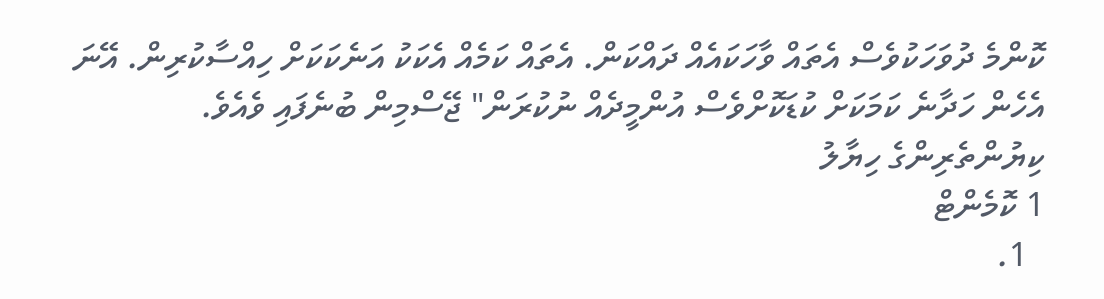ކޮންމެ ދުވަހަކުވެސް އެތައް ވާހަކައެއް ދައްކަން. އެތައް ކަމެއް އެކަކު އަނެކަކަށް ހިއްސާކުރިން. އޭނަ އެހެން ހަދާނެ ކަމަކަށް ކުޑަކޮށްވެސް އުންމީދެއް ނުކުރަން" ޖޭސްމިން ބުނެފައި ވެއެވެ.
ކިޔުންތެރިންގެ ހިޔާލު
1 ކޮމެންޓް
  1.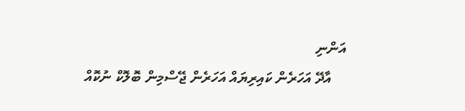އަންނި
    އާދޭ އަހަރެން ކައިރިޔައް އަހަރެން ޖޭސްމިން ބޮލޮކް ނުކޮއް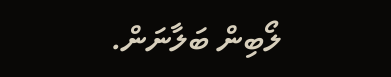ލޯބިން ބަލާނަން.